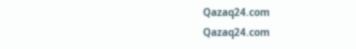Qazaq24.com
Qazaq24.com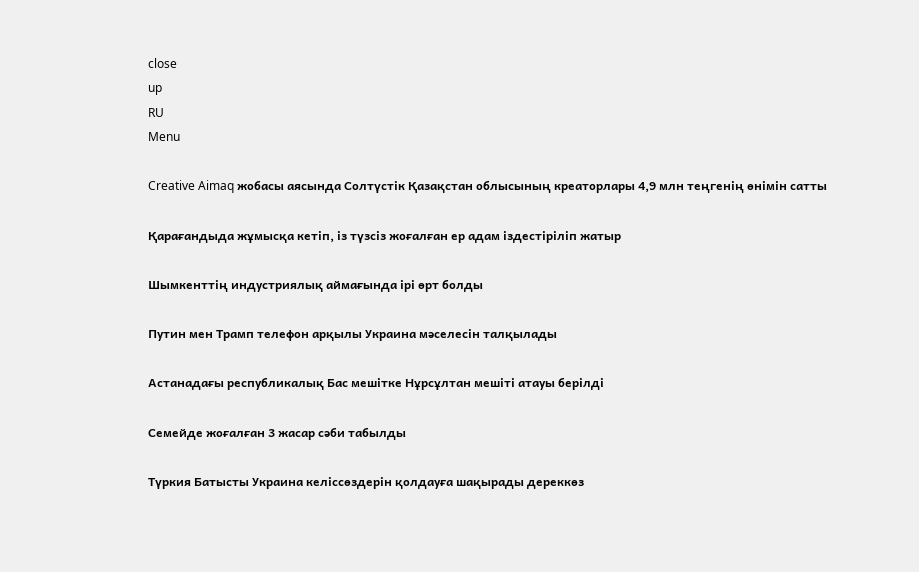close
up
RU
Menu

Creative Aimaq жобасы аясында Солтүстік Қазақстан облысының креаторлары 4,9 млн теңгенің өнімін сатты

Қарағандыда жұмысқа кетіп, із түзсіз жоғалған ер адам іздестіріліп жатыр

Шымкенттің индустриялық аймағында ірі өрт болды

Путин мен Трамп телефон арқылы Украина мәселесін талқылады

Астанадағы республикалық Бас мешітке Нұрсұлтан мешіті атауы берілді

Семейде жоғалған 3 жасар сәби табылды

Түркия Батысты Украина келіссөздерін қолдауға шақырады дереккөз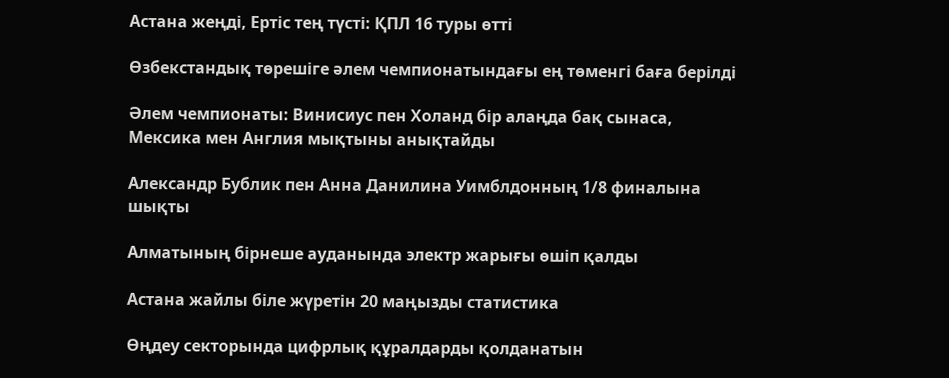Астана жеңді, Ертіс тең түсті: ҚПЛ 16 туры өтті

Өзбекстандық төрешіге әлем чемпионатындағы ең төменгі баға берілді

Әлем чемпионаты: Винисиус пен Холанд бір алаңда бақ сынаса, Мексика мен Англия мықтыны анықтайды

Александр Бублик пен Анна Данилина Уимблдонның 1/8 финалына шықты

Алматының бірнеше ауданында электр жарығы өшіп қалды

Астана жайлы біле жүретін 20 маңызды статистика

Өңдеу секторында цифрлық құралдарды қолданатын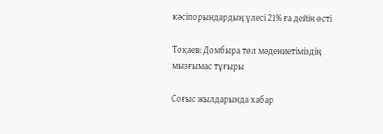кәсіпорындардың үлесі 21% ға дейін өсті

Тоқаев: Домбыра төл мәдениетіміздің мызғымас тұғыры

Соғыс жылдарында хабар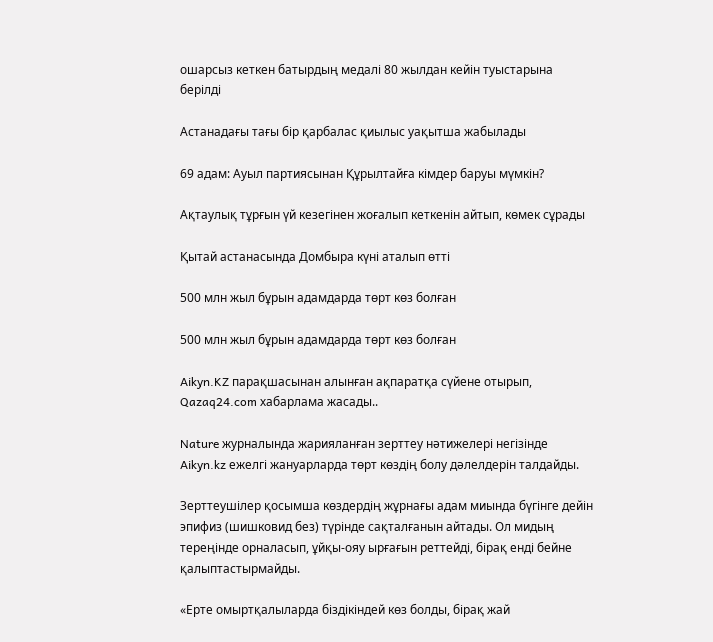ошарсыз кеткен батырдың медалі 80 жылдан кейін туыстарына берілді

Астанадағы тағы бір қарбалас қиылыс уақытша жабылады

69 адам: Ауыл партиясынан Құрылтайға кімдер баруы мүмкін?

Ақтаулық тұрғын үй кезегінен жоғалып кеткенін айтып, көмек сұрады

Қытай астанасында Домбыра күні аталып өтті

500 млн жыл бұрын адамдарда төрт көз болған

500 млн жыл бұрын адамдарда төрт көз болған

Aikyn.KZ парақшасынан алынған ақпаратқа сүйене отырып, Qazaq24.com хабарлама жасады..

Nature журналында жарияланған зерттеу нәтижелері негізінде Aikyn.kz ежелгі жануарларда төрт көздің болу дәлелдерін талдайды.

Зерттеушілер қосымша көздердің жұрнағы адам миында бүгінге дейін эпифиз (шишковид без) түрінде сақталғанын айтады. Ол мидың тереңінде орналасып, ұйқы-ояу ырғағын реттейді, бірақ енді бейне қалыптастырмайды.

«Ерте омыртқалыларда біздікіндей көз болды, бірақ жай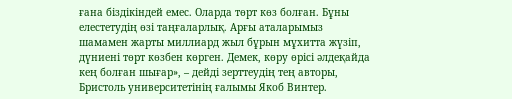ғана біздікіндей емес. Оларда төрт көз болған. Бұны елестетудің өзі таңғаларлық. Арғы аталарымыз шамамен жарты миллиард жыл бұрын мұхитта жүзіп, дүниені төрт көзбен көрген. Демек, көру өрісі әлдеқайда кең болған шығар», – дейді зерттеудің тең авторы, Бристоль университетінің ғалымы Якоб Винтер.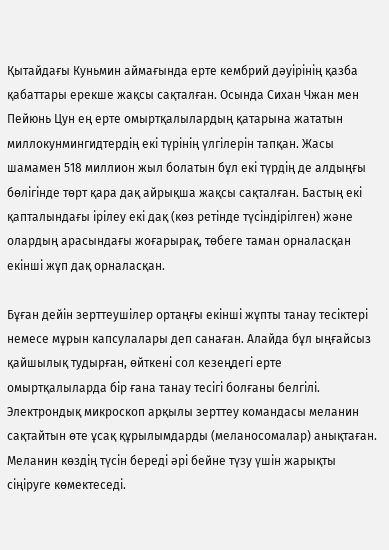Қытайдағы Куньмин аймағында ерте кембрий дәуірінің қазба қабаттары ерекше жақсы сақталған. Осында Сихан Чжан мен Пейюнь Цун ең ерте омыртқалылардың қатарына жататын миллокунмингидтердің екі түрінің үлгілерін тапқан. Жасы шамамен 518 миллион жыл болатын бұл екі түрдің де алдыңғы бөлігінде төрт қара дақ айрықша жақсы сақталған. Бастың екі қапталындағы ірілеу екі дақ (көз ретінде түсіндірілген) және олардың арасындағы жоғарырақ, төбеге таман орналасқан екінші жұп дақ орналасқан.

Бұған дейін зерттеушілер ортаңғы екінші жұпты танау тесіктері немесе мұрын капсулалары деп санаған. Алайда бұл ыңғайсыз қайшылық тудырған, өйткені сол кезеңдегі ерте омыртқалыларда бір ғана танау тесігі болғаны белгілі. Электрондық микроскоп арқылы зерттеу командасы меланин сақтайтын өте ұсақ құрылымдарды (меланосомалар) анықтаған. Меланин көздің түсін береді әрі бейне түзу үшін жарықты сіңіруге көмектеседі.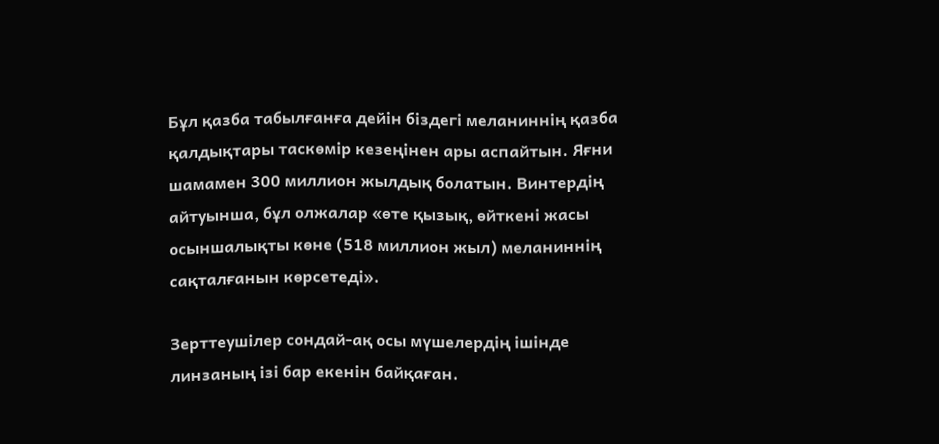Бұл қазба табылғанға дейін біздегі меланиннің қазба қалдықтары таскөмір кезеңінен ары аспайтын. Яғни шамамен 300 миллион жылдық болатын. Винтердің айтуынша, бұл олжалар «өте қызық, өйткені жасы осыншалықты көне (518 миллион жыл) меланиннің сақталғанын көрсетеді».

Зерттеушілер сондай-ақ осы мүшелердің ішінде линзаның ізі бар екенін байқаған.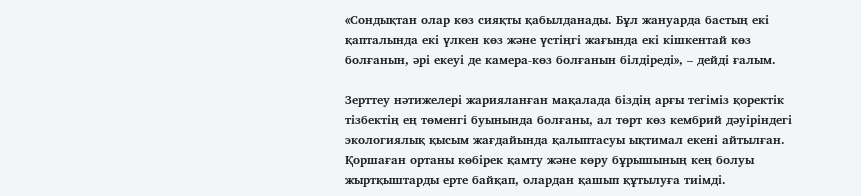«Сондықтан олар көз сияқты қабылданады. Бұл жануарда бастың екі қапталында екі үлкен көз және үстіңгі жағында екі кішкентай көз болғанын, әрі екеуі де камера-көз болғанын білдіреді», – дейді ғалым.

Зерттеу нәтижелері жарияланған мақалада біздің арғы тегіміз қоректік тізбектің ең төменгі буынында болғаны, ал төрт көз кембрий дәуіріндегі экологиялық қысым жағдайында қалыптасуы ықтимал екені айтылған. Қоршаған ортаны көбірек қамту және көру бұрышының кең болуы жыртқыштарды ерте байқап, олардан қашып құтылуға тиімді.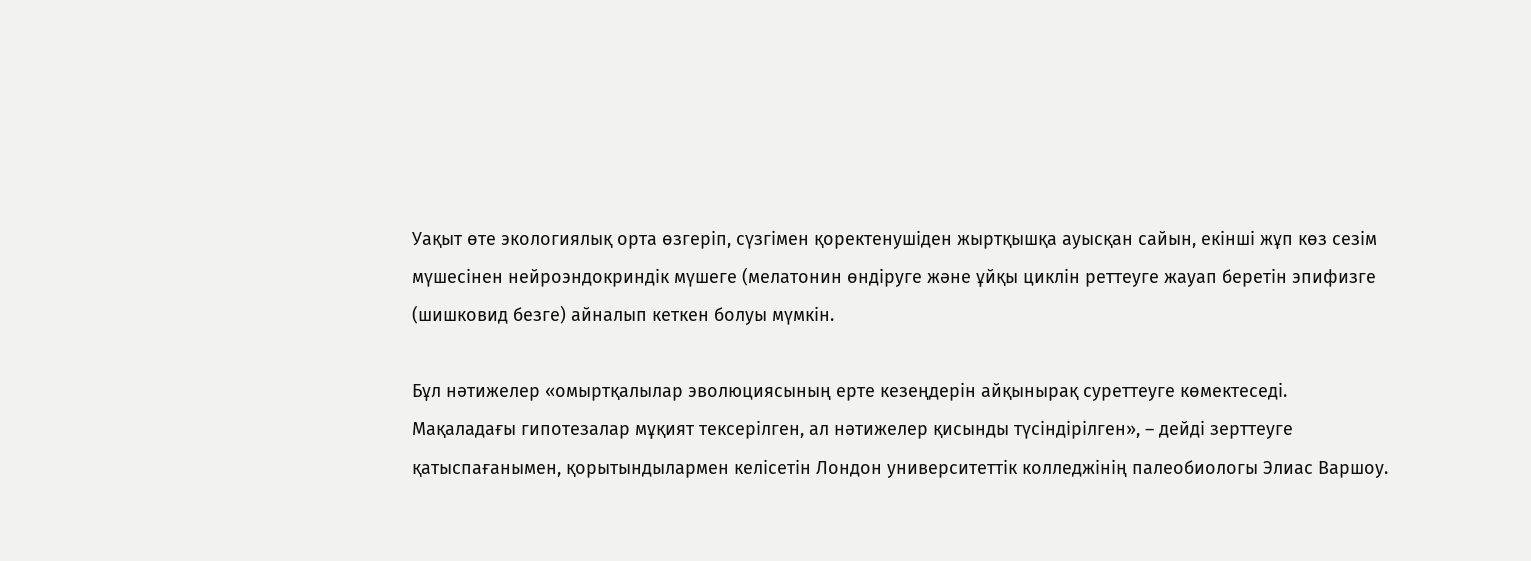Уақыт өте экологиялық орта өзгеріп, сүзгімен қоректенушіден жыртқышқа ауысқан сайын, екінші жұп көз сезім мүшесінен нейроэндокриндік мүшеге (мелатонин өндіруге және ұйқы циклін реттеуге жауап беретін эпифизге (шишковид безге) айналып кеткен болуы мүмкін.

Бұл нәтижелер «омыртқалылар эволюциясының ерте кезеңдерін айқынырақ суреттеуге көмектеседі. Мақаладағы гипотезалар мұқият тексерілген, ал нәтижелер қисынды түсіндірілген», – дейді зерттеуге қатыспағанымен, қорытындылармен келісетін Лондон университеттік колледжінің палеобиологы Элиас Варшоу.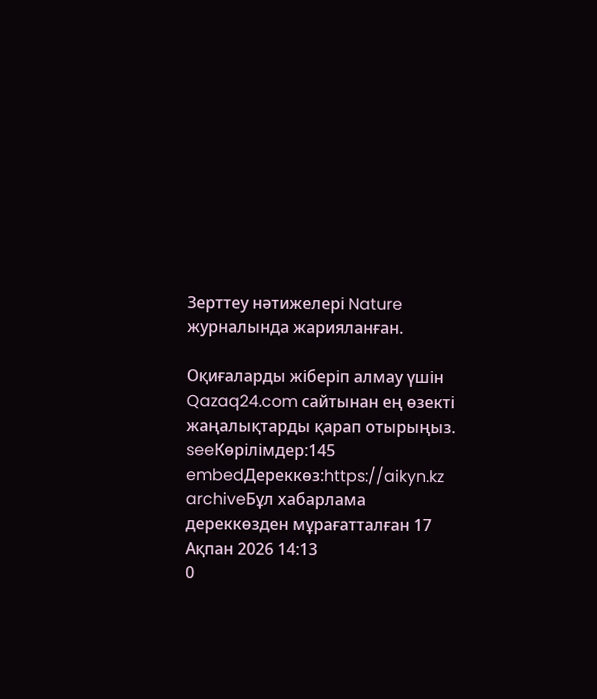Зерттеу нәтижелері Nature журналында жарияланған.

Оқиғаларды жіберіп алмау үшін Qazaq24.com сайтынан ең өзекті жаңалықтарды қарап отырыңыз.
seeКөрілімдер:145
embedДереккөз:https://aikyn.kz
archiveБұл хабарлама дереккөзден мұрағатталған 17 Ақпан 2026 14:13
0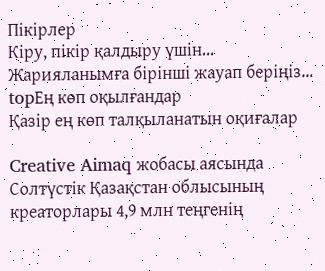Пікірлер
Кіру, пікір қалдыру үшін...
Жарияланымға бірінші жауап беріңіз...
topЕң көп оқылғандар
Қазір ең көп талқыланатын оқиғалар

Creative Aimaq жобасы аясында Солтүстік Қазақстан облысының креаторлары 4,9 млн теңгенің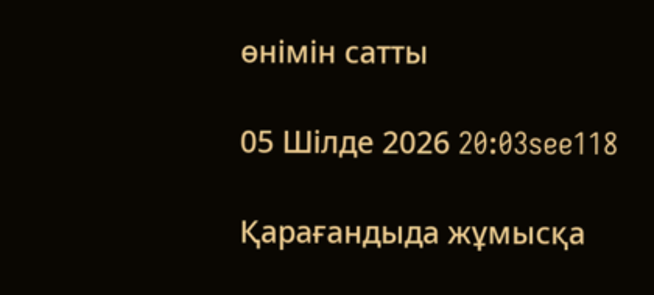өнімін сатты

05 Шілде 2026 20:03see118

Қарағандыда жұмысқа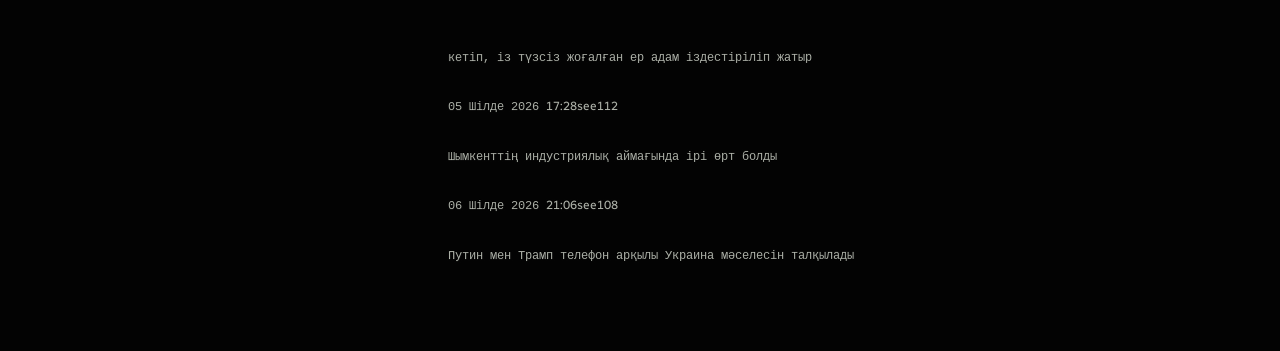кетіп, із түзсіз жоғалған ер адам іздестіріліп жатыр

05 Шілде 2026 17:28see112

Шымкенттің индустриялық аймағында ірі өрт болды

06 Шілде 2026 21:06see108

Путин мен Трамп телефон арқылы Украина мәселесін талқылады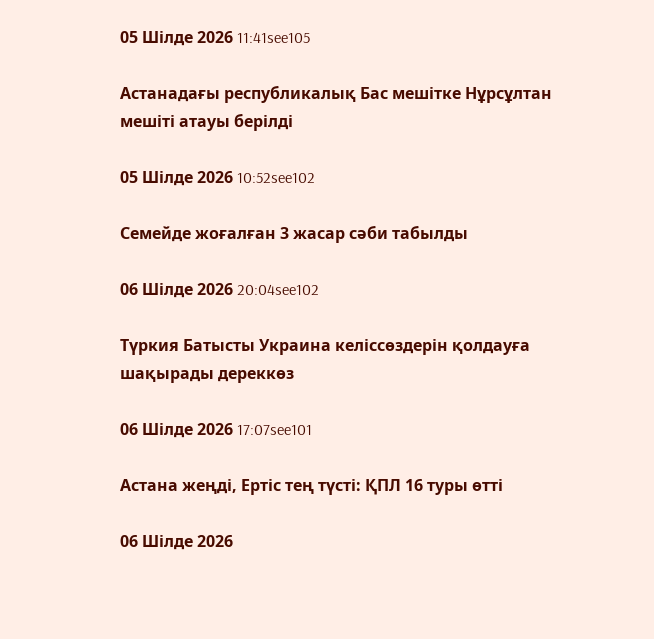05 Шілде 2026 11:41see105

Астанадағы республикалық Бас мешітке Нұрсұлтан мешіті атауы берілді

05 Шілде 2026 10:52see102

Семейде жоғалған 3 жасар сәби табылды

06 Шілде 2026 20:04see102

Түркия Батысты Украина келіссөздерін қолдауға шақырады дереккөз

06 Шілде 2026 17:07see101

Астана жеңді, Ертіс тең түсті: ҚПЛ 16 туры өтті

06 Шілде 2026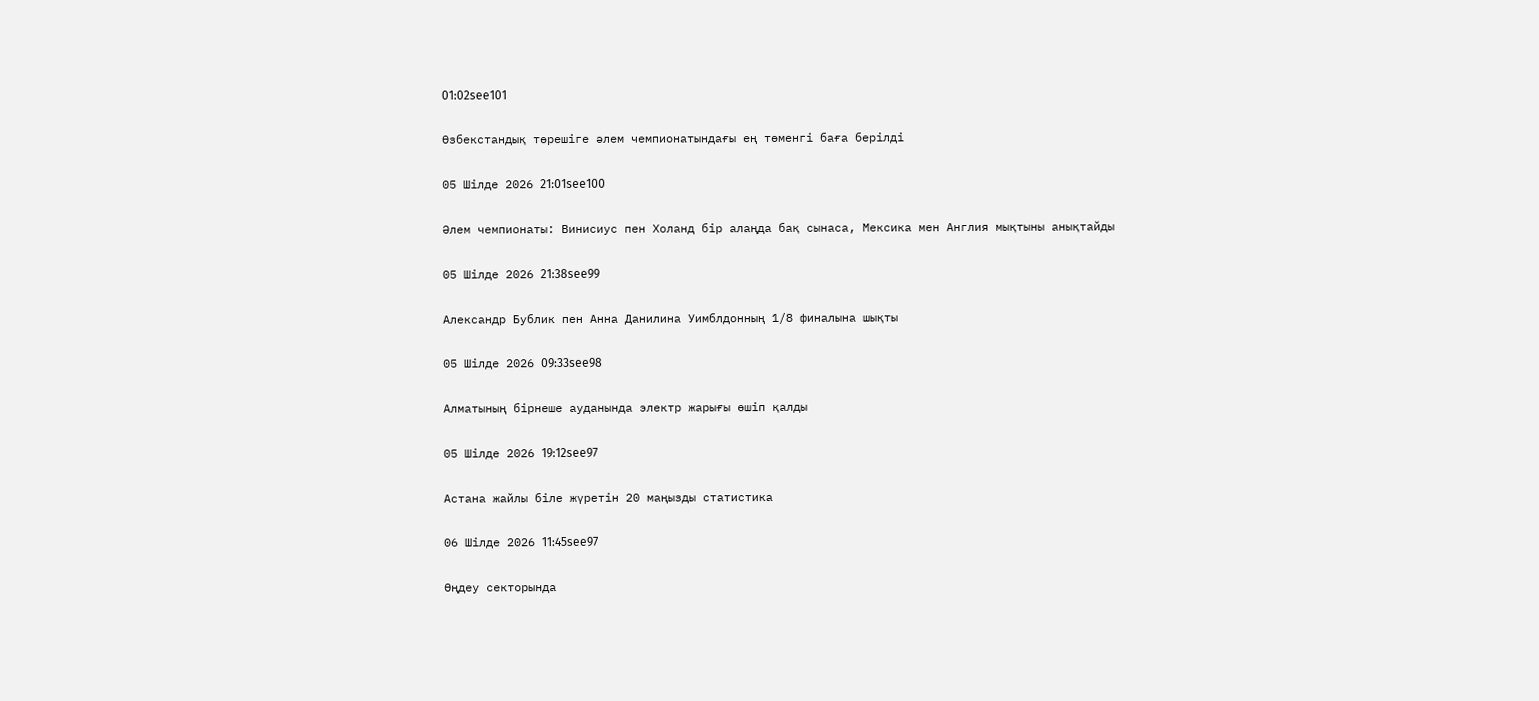01:02see101

Өзбекстандық төрешіге әлем чемпионатындағы ең төменгі баға берілді

05 Шілде 2026 21:01see100

Әлем чемпионаты: Винисиус пен Холанд бір алаңда бақ сынаса, Мексика мен Англия мықтыны анықтайды

05 Шілде 2026 21:38see99

Александр Бублик пен Анна Данилина Уимблдонның 1/8 финалына шықты

05 Шілде 2026 09:33see98

Алматының бірнеше ауданында электр жарығы өшіп қалды

05 Шілде 2026 19:12see97

Астана жайлы біле жүретін 20 маңызды статистика

06 Шілде 2026 11:45see97

Өңдеу секторында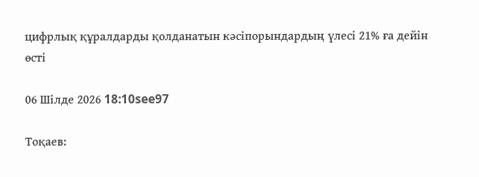цифрлық құралдарды қолданатын кәсіпорындардың үлесі 21% ға дейін өсті

06 Шілде 2026 18:10see97

Тоқаев: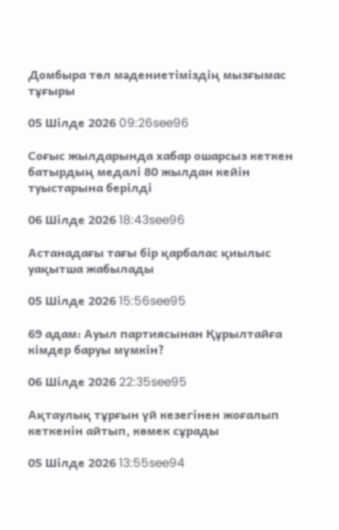Домбыра төл мәдениетіміздің мызғымас тұғыры

05 Шілде 2026 09:26see96

Соғыс жылдарында хабар ошарсыз кеткен батырдың медалі 80 жылдан кейін туыстарына берілді

06 Шілде 2026 18:43see96

Астанадағы тағы бір қарбалас қиылыс уақытша жабылады

05 Шілде 2026 15:56see95

69 адам: Ауыл партиясынан Құрылтайға кімдер баруы мүмкін?

06 Шілде 2026 22:35see95

Ақтаулық тұрғын үй кезегінен жоғалып кеткенін айтып, көмек сұрады

05 Шілде 2026 13:55see94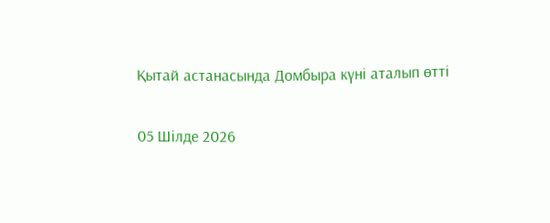Қытай астанасында Домбыра күні аталып өтті

05 Шілде 2026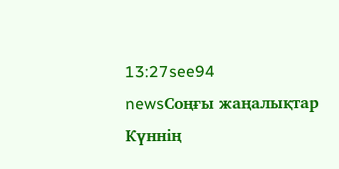13:27see94
newsСоңғы жаңалықтар
Күннің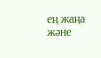ең жаңа және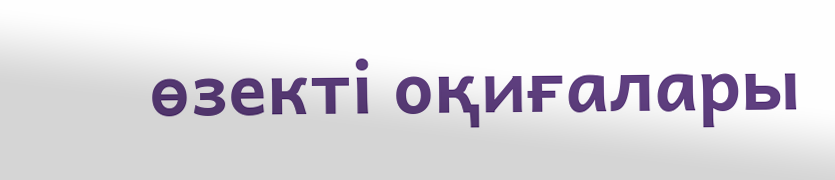өзекті оқиғалары